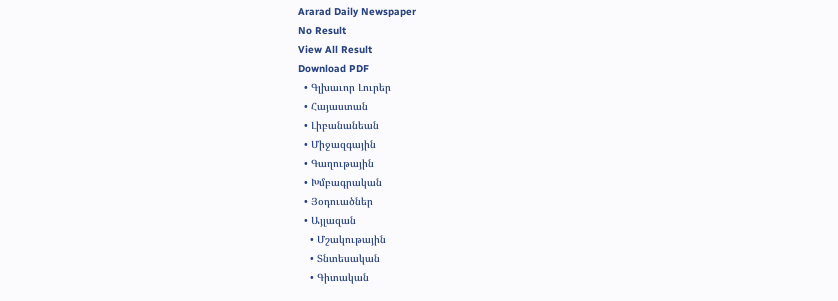Ararad Daily Newspaper
No Result
View All Result
Download PDF
  • Գլխաւոր Լուրեր
  • Հայաստան
  • Լիբանանեան
  • Միջազգային
  • Գաղութային
  • Խմբագրական
  • Յօդուածներ
  • Այլազան
    • Մշակութային
    • Տնտեսական
    • Գիտական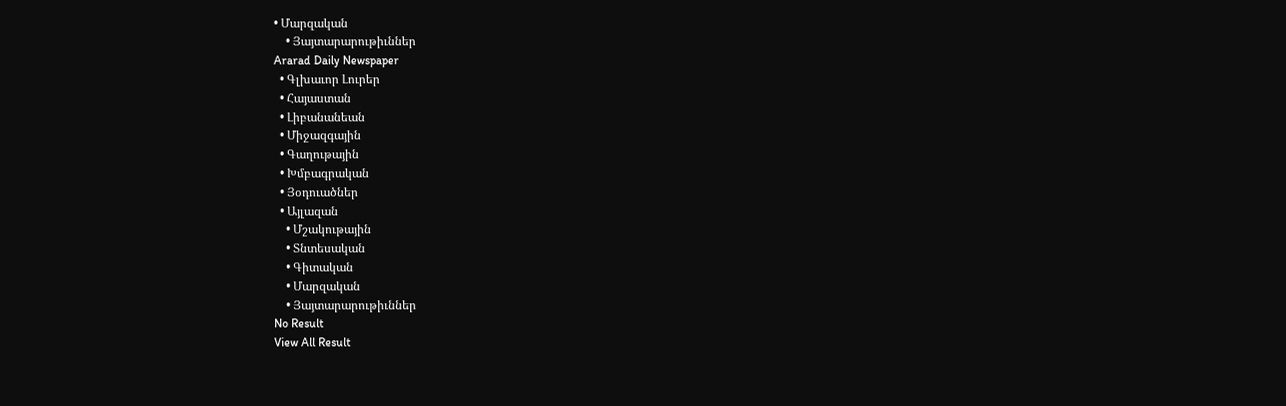• Մարզական
    • Յայտարարութիւններ
Ararad Daily Newspaper
  • Գլխաւոր Լուրեր
  • Հայաստան
  • Լիբանանեան
  • Միջազգային
  • Գաղութային
  • Խմբագրական
  • Յօդուածներ
  • Այլազան
    • Մշակութային
    • Տնտեսական
    • Գիտական
    • Մարզական
    • Յայտարարութիւններ
No Result
View All Result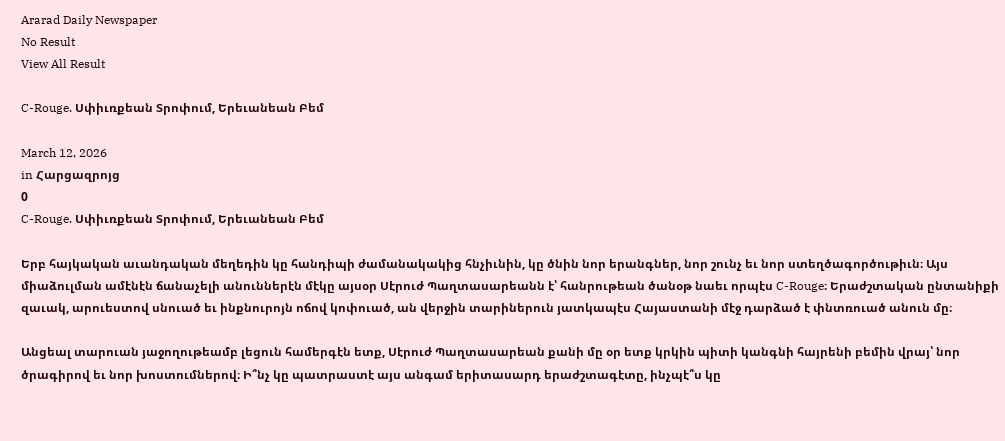Ararad Daily Newspaper
No Result
View All Result

C-Rouge. Սփիւռքեան Տրոփում, Երեւանեան Բեմ

March 12, 2026
in Հարցազրոյց
0
C-Rouge. Սփիւռքեան Տրոփում, Երեւանեան Բեմ

Երբ հայկական աւանդական մեղեդին կը հանդիպի ժամանակակից հնչիւնին, կը ծնին նոր երանգներ, նոր շունչ եւ նոր ստեղծագործութիւն։ Այս միաձուլման ամէնէն ճանաչելի անուններէն մէկը այսօր Սէրուժ Պաղտասարեանն է՝ հանրութեան ծանօթ նաեւ որպէս C-Rouge։ Երաժշտական ընտանիքի զաւակ, արուեստով սնուած եւ ինքնուրոյն ոճով կոփուած, ան վերջին տարիներուն յատկապէս Հայաստանի մէջ դարձած է փնտռուած անուն մը։

Անցեալ տարուան յաջողութեամբ լեցուն համերգէն ետք, Սէրուժ Պաղտասարեան քանի մը օր ետք կրկին պիտի կանգնի հայրենի բեմին վրայ՝ նոր ծրագիրով եւ նոր խոստումներով։ Ի՞նչ կը պատրաստէ այս անգամ երիտասարդ երաժշտագէտը, ինչպէ՞ս կը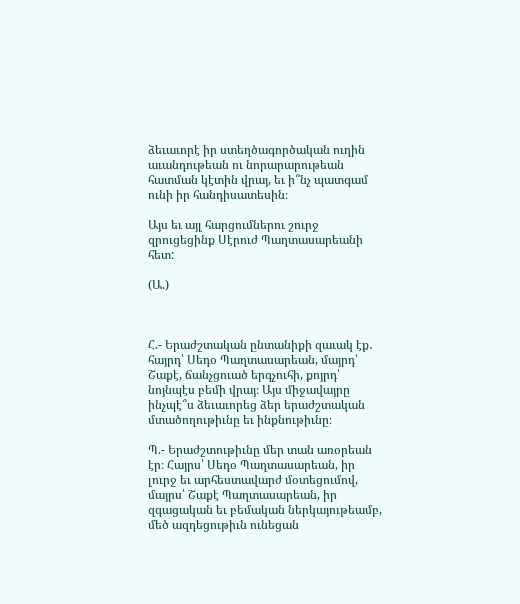ձեւաւորէ իր ստեղծագործական ուղին աւանդութեան ու նորարարութեան հատման կէտին վրայ, եւ ի՞նչ պատգամ ունի իր հանդիսատեսին։

Այս եւ այլ հարցումներու շուրջ զրուցեցինք Սէրուժ Պաղտասարեանի հետ:

(Ա.)



Հ.- Երաժշտական ընտանիքի զաւակ էք․ հայրդ՝ Սեդօ Պաղտասարեան, մայրդ՝ Շաքէ, ճանչցուած երգչուհի, քոյրդ՝ նոյնպէս բեմի վրայ։ Այս միջավայրը ինչպէ՞ս ձեւաւորեց ձեր երաժշտական մտածողութիւնը եւ ինքնութիւնը։

Պ.- Երաժշտութիւնը մեր տան առօրեան էր։ Հայրս՝ Սեդօ Պաղտասարեան, իր լուրջ եւ արհեստավարժ մօտեցումով, մայրս՝ Շաքէ Պաղտասարեան, իր զգացական եւ բեմական ներկայութեամբ, մեծ ազդեցութիւն ունեցան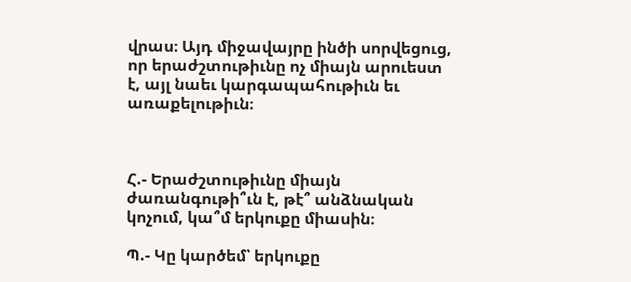վրաս։ Այդ միջավայրը ինծի սորվեցուց, որ երաժշտութիւնը ոչ միայն արուեստ է, այլ նաեւ կարգապահութիւն եւ առաքելութիւն։



Հ.- Երաժշտութիւնը միայն ժառանգութի՞ւն է, թէ՞ անձնական կոչում, կա՞մ երկուքը միասին։

Պ.- Կը կարծեմ՝ երկուքը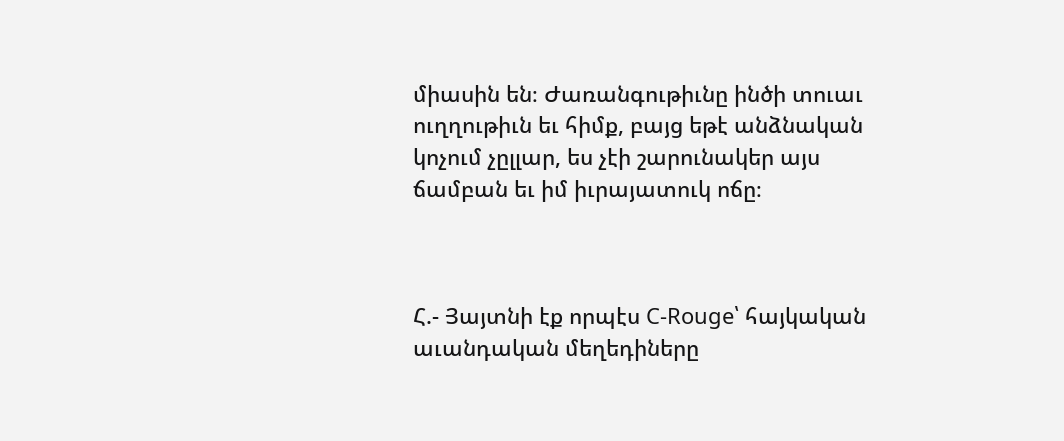միասին են։ Ժառանգութիւնը ինծի տուաւ ուղղութիւն եւ հիմք, բայց եթէ անձնական կոչում չըլլար, ես չէի շարունակեր այս ճամբան եւ իմ իւրայատուկ ոճը։



Հ.- Յայտնի էք որպէս C-Rouge՝ հայկական աւանդական մեղեդիները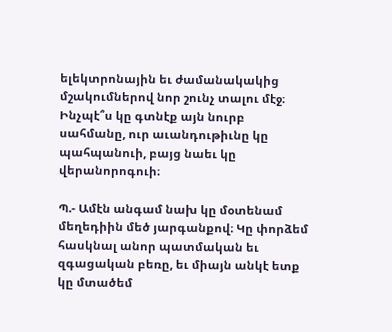ելեկտրոնային եւ ժամանակակից մշակումներով նոր շունչ տալու մէջ։ Ինչպէ՞ս կը գտնէք այն նուրբ սահմանը, ուր աւանդութիւնը կը պահպանուի, բայց նաեւ կը վերանորոգուի։

Պ.- Ամէն անգամ նախ կը մօտենամ մեղեդիին մեծ յարգանքով։ Կը փորձեմ հասկնալ անոր պատմական եւ զգացական բեռը, եւ միայն անկէ ետք կը մտածեմ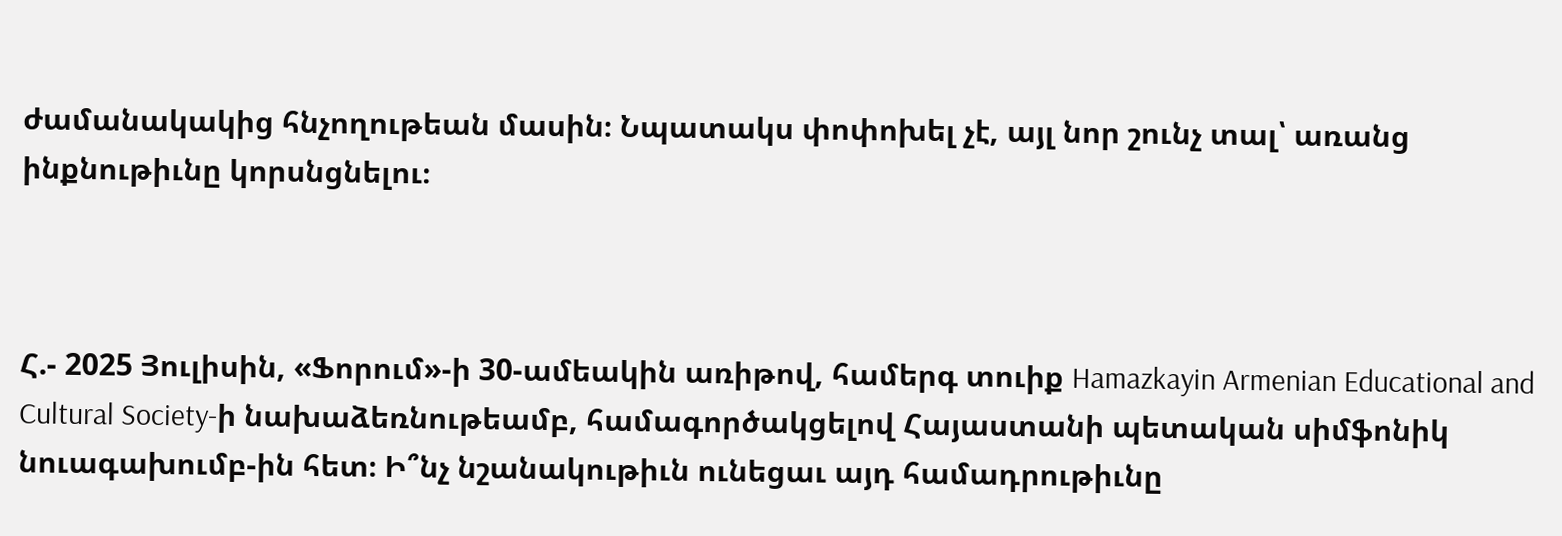ժամանակակից հնչողութեան մասին։ Նպատակս փոփոխել չէ, այլ նոր շունչ տալ՝ առանց ինքնութիւնը կորսնցնելու։



Հ.- 2025 Յուլիսին, «Ֆորում»-ի 30-ամեակին առիթով, համերգ տուիք Hamazkayin Armenian Educational and Cultural Society-ի նախաձեռնութեամբ, համագործակցելով Հայաստանի պետական սիմֆոնիկ նուագախումբ-ին հետ։ Ի՞նչ նշանակութիւն ունեցաւ այդ համադրութիւնը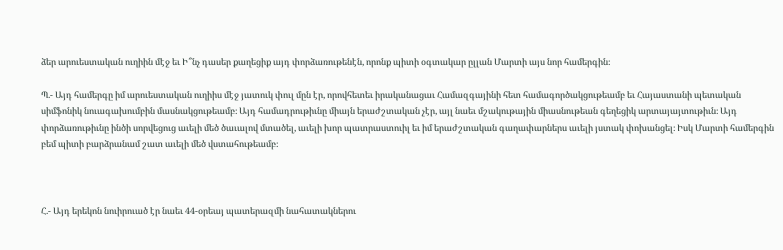ձեր արուեստական ուղիին մէջ եւ Ի՞նչ դասեր քաղեցիք այդ փորձառութենէն, որոնք պիտի օգտակար ըլլան Մարտի այս նոր համերգին։

Պ.- Այդ համերգը իմ արուեստական ուղիիս մէջ յատուկ փուլ մըն էր, որովհետեւ իրականացաւ Համազգայինի հետ համագործակցութեամբ եւ Հայաստանի պետական սիմֆոնիկ նուագախումբին մասնակցութեամբ։ Այդ համադրութիւնը միայն երաժշտական չէր, այլ նաեւ մշակութային միասնութեան գեղեցիկ արտայայտութիւն։ Այդ փորձառութիւնը ինծի սորվեցուց աւելի մեծ ծաւալով մտածել, աւելի խոր պատրաստուիլ եւ իմ երաժշտական գաղափարներս աւելի յստակ փոխանցել։ Իսկ Մարտի համերգին բեմ պիտի բարձրանամ շատ աւելի մեծ վստահութեամբ։



Հ.- Այդ երեկոն նուիրուած էր նաեւ 44-օրեայ պատերազմի նահատակներու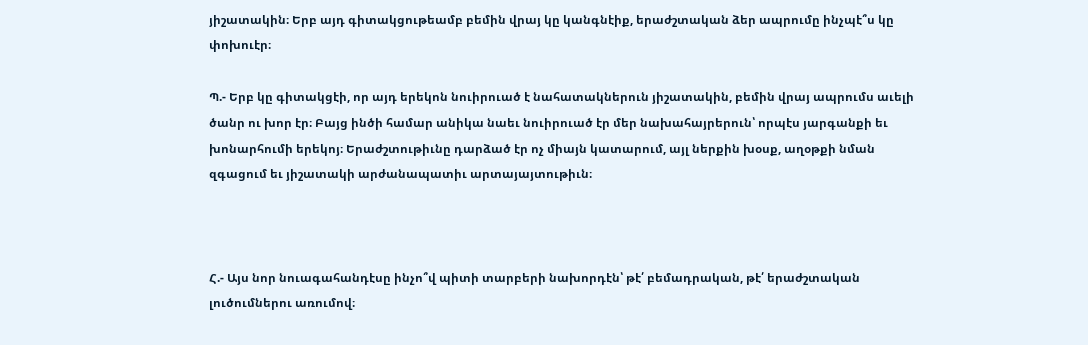յիշատակին։ Երբ այդ գիտակցութեամբ բեմին վրայ կը կանգնէիք, երաժշտական ձեր ապրումը ինչպէ՞ս կը փոխուէր։

Պ.- Երբ կը գիտակցէի, որ այդ երեկոն նուիրուած է նահատակներուն յիշատակին, բեմին վրայ ապրումս աւելի ծանր ու խոր էր։ Բայց ինծի համար անիկա նաեւ նուիրուած էր մեր նախահայրերուն՝ որպէս յարգանքի եւ խոնարհումի երեկոյ։ Երաժշտութիւնը դարձած էր ոչ միայն կատարում, այլ ներքին խօսք, աղօթքի նման զգացում եւ յիշատակի արժանապատիւ արտայայտութիւն։



Հ.- Այս նոր նուագահանդէսը ինչո՞վ պիտի տարբերի նախորդէն՝ թէ՛ բեմադրական, թէ՛ երաժշտական լուծումներու առումով։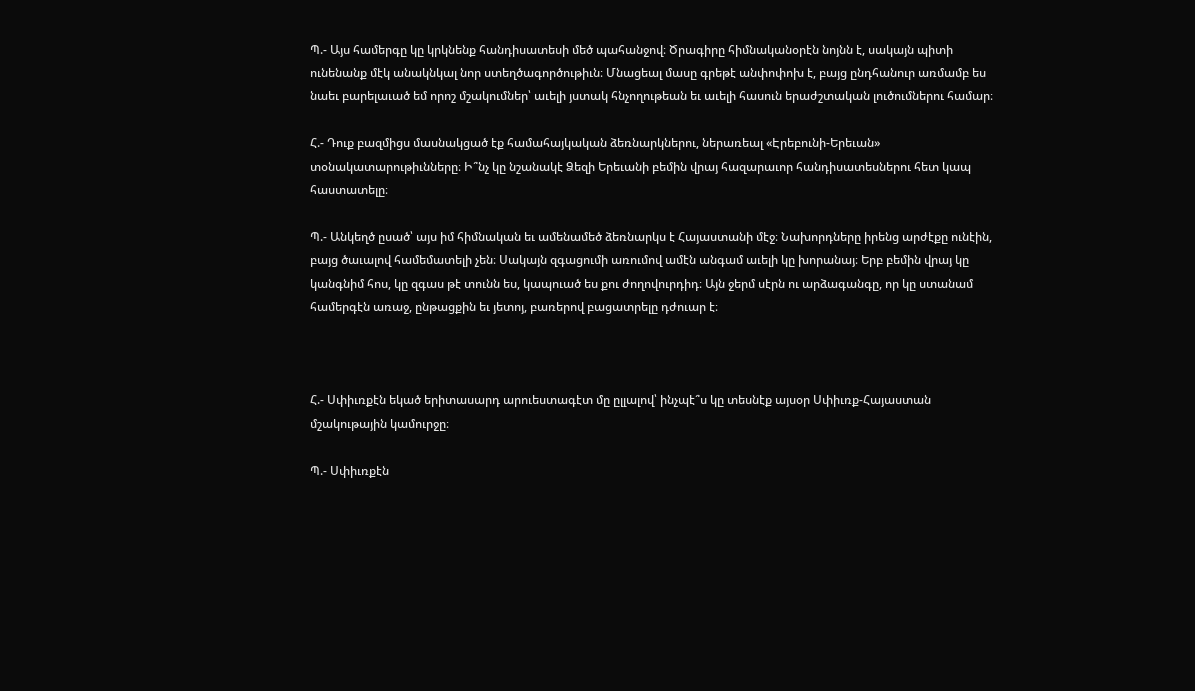Պ.- Այս համերգը կը կրկնենք հանդիսատեսի մեծ պահանջով։ Ծրագիրը հիմնականօրէն նոյնն է, սակայն պիտի ունենանք մէկ անակնկալ նոր ստեղծագործութիւն։ Մնացեալ մասը գրեթէ անփոփոխ է, բայց ընդհանուր առմամբ ես նաեւ բարելաւած եմ որոշ մշակումներ՝ աւելի յստակ հնչողութեան եւ աւելի հասուն երաժշտական լուծումներու համար։

Հ.- Դուք բազմիցս մասնակցած էք համահայկական ձեռնարկներու, ներառեալ «Էրեբունի-Երեւան» տօնակատարութիւնները։ Ի՞նչ կը նշանակէ Ձեզի Երեւանի բեմին վրայ հազարաւոր հանդիսատեսներու հետ կապ հաստատելը։

Պ.- Անկեղծ ըսած՝ այս իմ հիմնական եւ ամենամեծ ձեռնարկս է Հայաստանի մէջ։ Նախորդները իրենց արժէքը ունէին, բայց ծաւալով համեմատելի չեն։ Սակայն զգացումի առումով ամէն անգամ աւելի կը խորանայ։ Երբ բեմին վրայ կը կանգնիմ հոս, կը զգաս թէ տունն ես, կապուած ես քու ժողովուրդիդ։ Այն ջերմ սէրն ու արձագանգը, որ կը ստանամ համերգէն առաջ, ընթացքին եւ յետոյ, բառերով բացատրելը դժուար է։



Հ.- Սփիւռքէն եկած երիտասարդ արուեստագէտ մը ըլլալով՝ ինչպէ՞ս կը տեսնէք այսօր Սփիւռք-Հայաստան մշակութային կամուրջը։

Պ.- Սփիւռքէն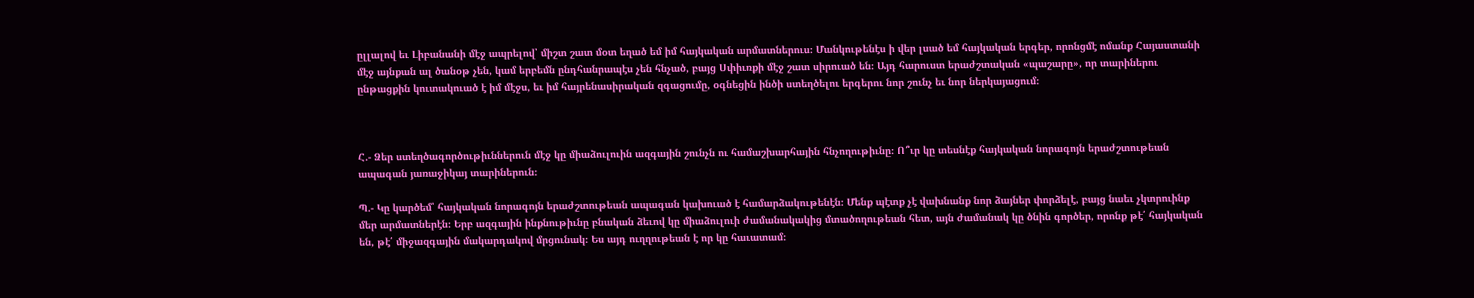ըլլալով եւ Լիբանանի մէջ ապրելով՝ միշտ շատ մօտ եղած եմ իմ հայկական արմատներուս։ Մանկութենէս ի վեր լսած եմ հայկական երգեր, որոնցմէ ոմանք Հայաստանի մէջ այնքան ալ ծանօթ չեն, կամ երբեմն ընդհանրապէս չեն հնչած, բայց Սփիւռքի մէջ շատ սիրուած են։ Այդ հարուստ երաժշտական «պաշարը», որ տարիներու ընթացքին կուտակուած է իմ մէջս, եւ իմ հայրենասիրական զգացումը, օգնեցին ինծի ստեղծելու երգերու նոր շունչ եւ նոր ներկայացում։



Հ.- Ձեր ստեղծագործութիւններուն մէջ կը միաձուլուին ազգային շունչն ու համաշխարհային հնչողութիւնը։ Ո՞ւր կը տեսնէք հայկական նորագոյն երաժշտութեան ապագան յառաջիկայ տարիներուն։

Պ.- Կը կարծեմ՝ հայկական նորագոյն երաժշտութեան ապագան կախուած է համարձակութենէն։ Մենք պէտք չէ վախնանք նոր ձայներ փորձելէ, բայց նաեւ չկտրուինք մեր արմատներէն։ Երբ ազգային ինքնութիւնը բնական ձեւով կը միաձուլուի ժամանակակից մտածողութեան հետ, այն ժամանակ կը ծնին գործեր, որոնք թէ՛ հայկական են, թէ՛ միջազգային մակարդակով մրցունակ։ Ես այդ ուղղութեան է որ կը հաւատամ։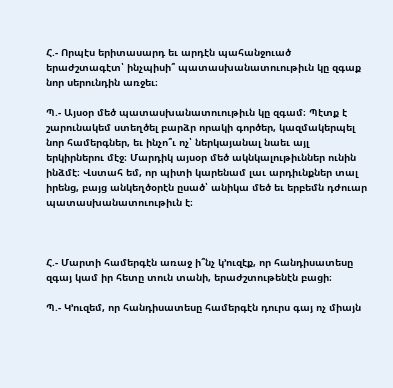Հ.- Որպէս երիտասարդ եւ արդէն պահանջուած երաժշտագէտ՝ ինչպիսի՞ պատասխանատուութիւն կը զգաք նոր սերունդին առջեւ։

Պ.- Այսօր մեծ պատասխանատուութիւն կը զգամ։ Պէտք է շարունակեմ ստեղծել բարձր որակի գործեր, կազմակերպել նոր համերգներ, եւ ինչո՞ւ ոչ՝ ներկայանալ նաեւ այլ երկիրներու մէջ։ Մարդիկ այսօր մեծ ակնկալութիւններ ունին ինձմէ։ Վստահ եմ, որ պիտի կարենամ լաւ արդիւնքներ տալ իրենց, բայց անկեղծօրէն ըսած՝ անիկա մեծ եւ երբեմն դժուար պատասխանատուութիւն է։



Հ.- Մարտի համերգէն առաջ ի՞նչ կ’ուզէք, որ հանդիսատեսը զգայ կամ իր հետը տուն տանի, երաժշտութենէն բացի։

Պ.- Կ’ուզեմ, որ հանդիսատեսը համերգէն դուրս գայ ոչ միայն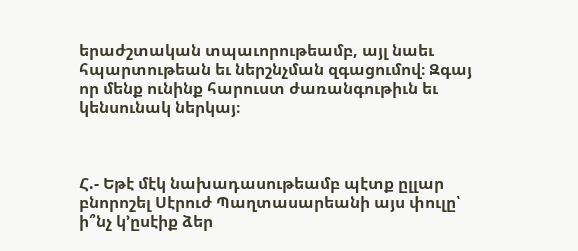երաժշտական տպաւորութեամբ, այլ նաեւ հպարտութեան եւ ներշնչման զգացումով։ Զգայ որ մենք ունինք հարուստ ժառանգութիւն եւ կենսունակ ներկայ։



Հ.- Եթէ մէկ նախադասութեամբ պէտք ըլլար բնորոշել Սէրուժ Պաղտասարեանի այս փուլը՝ ի՞նչ կ’ըսէիք ձեր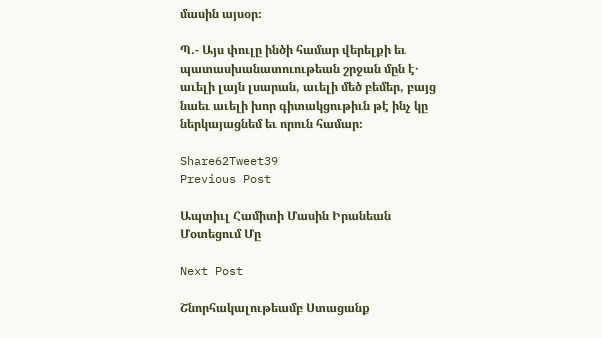մասին այսօր։

Պ.- Այս փուլը ինծի համար վերելքի եւ պատասխանատուութեան շրջան մըն է․ աւելի լայն լսարան, աւելի մեծ բեմեր, բայց նաեւ աւելի խոր գիտակցութիւն թէ ինչ կը ներկայացնեմ եւ որուն համար։

Share62Tweet39
Previous Post

Ապտիւլ Համիտի Մասին Իրանեան Մօտեցում Մը

Next Post

Շնորհակալութեամբ Ստացանք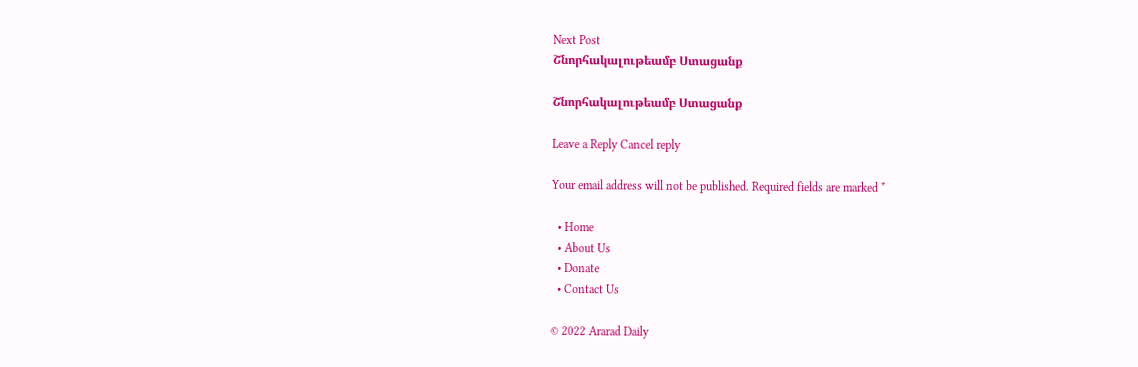Next Post
Շնորհակալութեամբ Ստացանք

Շնորհակալութեամբ Ստացանք

Leave a Reply Cancel reply

Your email address will not be published. Required fields are marked *

  • Home
  • About Us
  • Donate
  • Contact Us

© 2022 Ararad Daily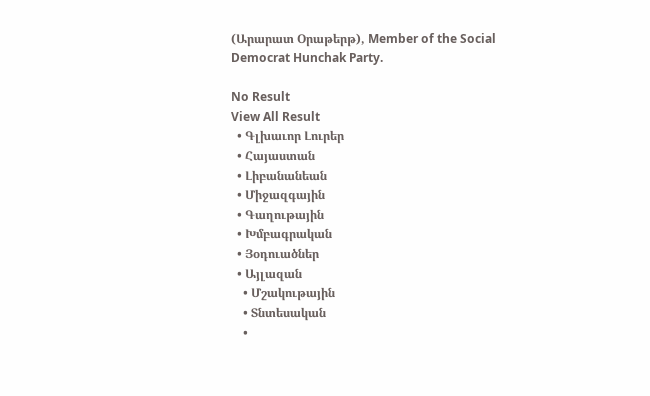(Արարատ Օրաթերթ), Member of the Social Democrat Hunchak Party.

No Result
View All Result
  • Գլխաւոր Լուրեր
  • Հայաստան
  • Լիբանանեան
  • Միջազգային
  • Գաղութային
  • Խմբագրական
  • Յօդուածներ
  • Այլազան
    • Մշակութային
    • Տնտեսական
    •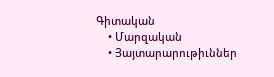Գիտական
    • Մարզական
    • Յայտարարութիւններ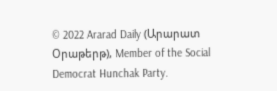© 2022 Ararad Daily (Արարատ Օրաթերթ), Member of the Social Democrat Hunchak Party.